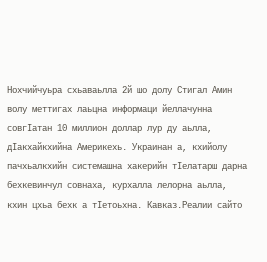Нохчийчуьра схьаваьлла 2й шо долу Стигал Амин волу меттигах лаьцна информаци йеллачунна совгIатан 10 миллион доллар лур ду аьлла, дӀакхайкхийна Америкехь. Украинан а, кхийолу пачхьалкхийн системашна хакерийн тӀелатарш дарна бехкевинчул совнаха, курхалла лелорна аьлла, кхин цхьа бехк а тӀетоьхна. Кавказ.Реалии сайто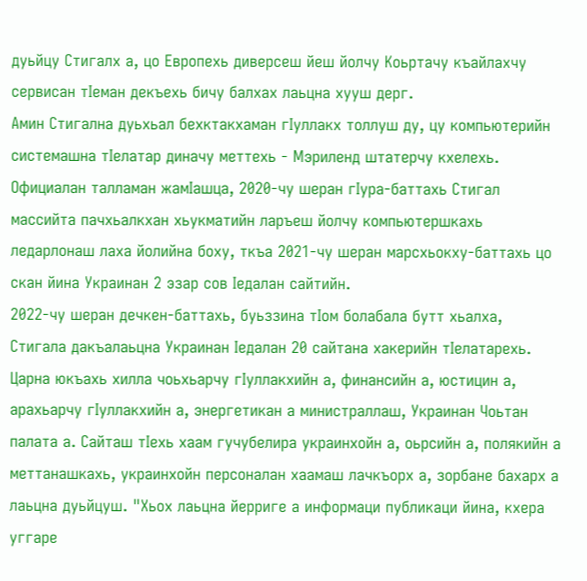дуьйцу Стигалх а, цо Европехь диверсеш йеш йолчу Коьртачу къайлахчу сервисан тӀеман декъехь бичу балхах лаьцна хууш дерг.
Амин Стигална дуьхьал бехктакхаман гӀуллакх толлуш ду, цу компьютерийн системашна тӀелатар диначу меттехь - Мэриленд штатерчу кхелехь. Официалан талламан жамӀашца, 2020-чу шеран гIура-баттахь Стигал массийта пачхьалкхан хьукматийн ларъеш йолчу компьютершкахь ледарлонаш лаха йолийна боху, ткъа 2021-чу шеран марсхьокху-баттахь цо скан йина Украинан 2 эзар сов Ӏедалан сайтийн.
2022-чу шеран дечкен-баттахь, буьззина тӀом болабала бутт хьалха, Стигала дакъалаьцна Украинан Ӏедалан 20 сайтана хакерийн тӀелатарехь. Царна юкъахь хилла чоьхьарчу гӀуллакхийн а, финансийн а, юстицин а, арахьарчу гӀуллакхийн а, энергетикан а министраллаш, Украинан Чоьтан палата а. Сайташ тIехь хаам гучубелира украинхойн а, оьрсийн а, полякийн а меттанашкахь, украинхойн персоналан хаамаш лачкъорх а, зорбане бахарх а лаьцна дуьйцуш. "Хьох лаьцна йерриге а информаци публикаци йина, кхера уггаре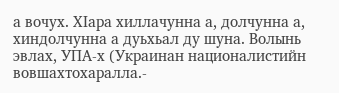а вочух. ХӀара хиллачунна а, долчунна а, хиндолчунна а дуьхьал ду шуна. Волынь эвлах, УПА-х (Украинан националистийн вовшахтохаралла.-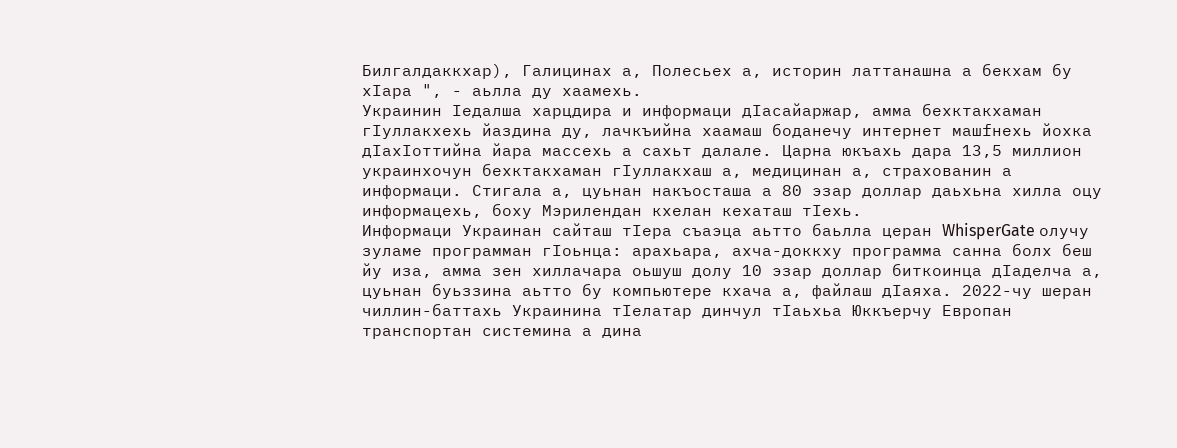Билгалдаккхар), Галицинах а, Полесьех а, историн латтанашна а бекхам бу хIара ", - аьлла ду хаамехь.
Украинин Ӏедалша харцдира и информаци дӀасайаржар, амма бехктакхаман гӀуллакхехь йаздина ду, лачкъийна хаамаш боданечу интернет машfнехь йохка дӀахӀоттийна йара массехь а сахьт далале. Царна юкъахь дара 13,5 миллион украинхочун бехктакхаман гӀуллакхаш а, медицинан а, страхованин а информаци. Стигала а, цуьнан накъосташа а 80 эзар доллар даьхьна хилла оцу информацехь, боху Мэрилендан кхелан кехаташ тIехь.
Информаци Украинан сайташ тIера съаэца аьтто баьлла церан WhisperGate олучу зуламе программан гIоьнца: арахьара, ахча-доккху программа санна болх беш йу иза, амма зен хиллачара оьшуш долу 10 эзар доллар биткоинца дӀаделча а, цуьнан буьззина аьтто бу компьютере кхача а, файлаш дӀаяха. 2022-чу шеран чиллин-баттахь Украинина тӀелатар динчул тӀаьхьа Юккъерчу Европан транспортан системина а дина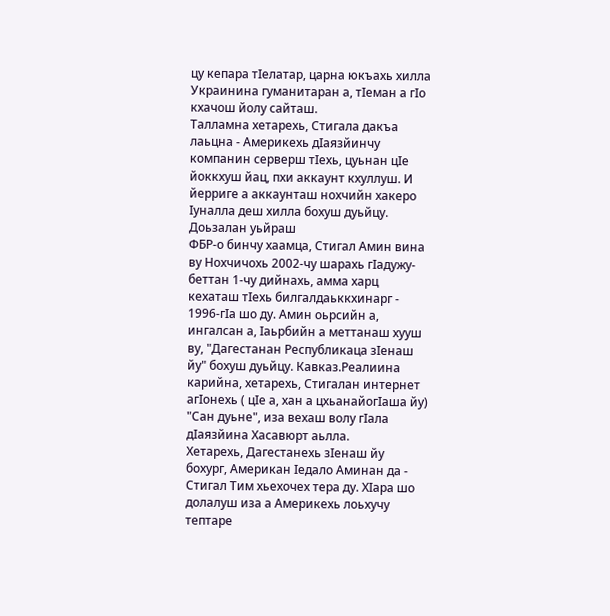цу кепара тӀелатар, царна юкъахь хилла Украинина гуманитаран а, тӀеман а гӀо кхачош йолу сайташ.
Талламна хетарехь, Стигала дакъа лаьцна - Америкехь дӀаязйинчу компанин серверш тӀехь, цуьнан цIе йоккхуш йац, пхи аккаунт кхуллуш. И йерриге а аккаунташ нохчийн хакеро Ӏуналла деш хилла бохуш дуьйцу.
Доьзалан уьйраш
ФБР-о бинчу хаамца, Стигал Амин вина ву Нохчичохь 2002-чу шарахь гIадужу-беттан 1-чу дийнахь, амма харц кехаташ тIехь билгалдаьккхинарг - 1996-гӀа шо ду. Амин оьрсийн а, ингалсан а, Ӏаьрбийн а меттанаш хууш ву, "Дагестанан Республикаца зӀенаш йу" бохуш дуьйцу. Кавказ.Реалиина карийна, хетарехь, Стигалан интернет агӀонехь ( цӀе а, хан а цхьанайогIаша йу) "Сан дуьне", иза вехаш волу гӀала дӀаязйина Хасавюрт аьлла.
Хетарехь, Дагестанехь зӀенаш йу бохург, Американ Ӏедало Аминан да - Стигал Тим хьехочех тера ду. ХӀара шо долалуш иза а Америкехь лоьхучу тептаре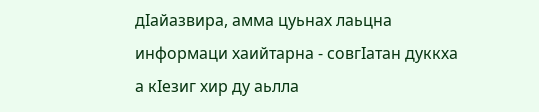дIайазвира, амма цуьнах лаьцна информаци хаийтарна - совгӀатан дуккха а кӀезиг хир ду аьлла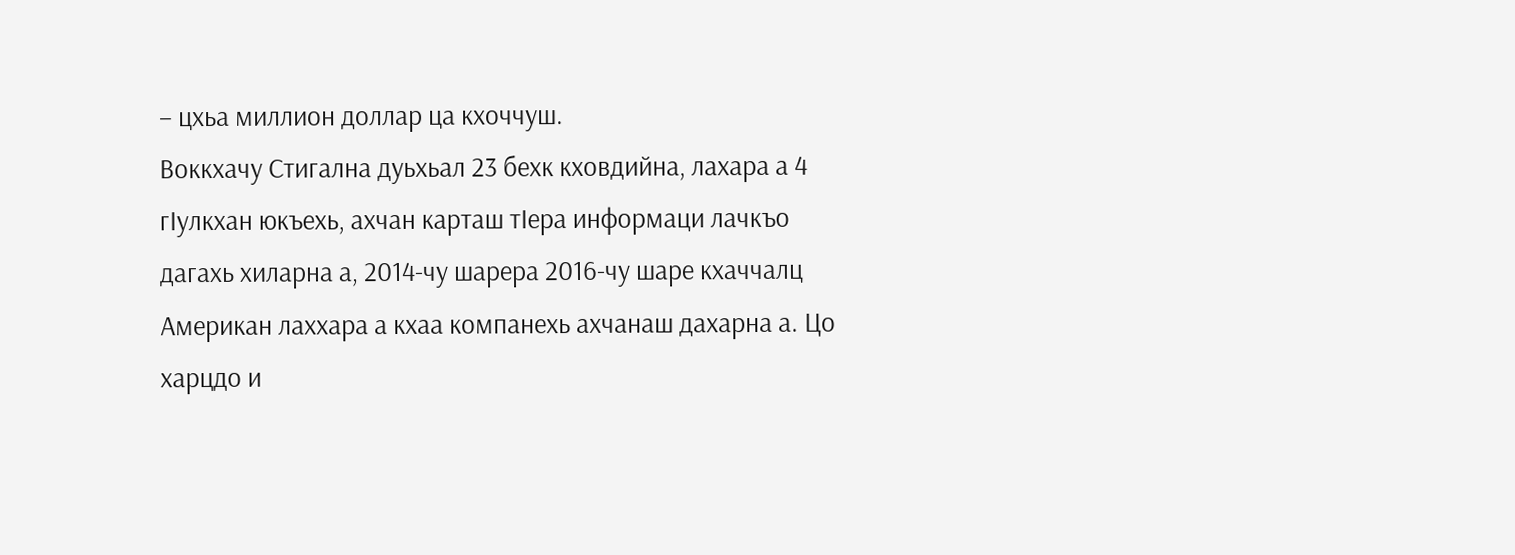– цхьа миллион доллар ца кхоччуш.
Воккхачу Стигална дуьхьал 23 бехк кховдийна, лахара а 4 гIулкхан юкъехь, ахчан карташ тIера информаци лачкъо дагахь хиларна а, 2014-чу шарера 2016-чу шаре кхаччалц Американ лаххара а кхаа компанехь ахчанаш дахарна а. Цо харцдо и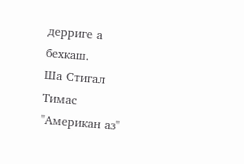дерриге а бехкаш.
Ша Стигал Тимас "Американ аз"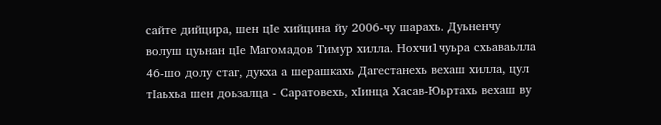сайте дийцира, шен цӀе хийцина йу 2006-чу шарахь. Дуьненчу волуш цуьнан цӀе Магомадов Тимур хилла. Нохчи1чуьра схьаваьлла 46-шо долу стаг, дукха а шерашкахь Дагестанехь вехаш хилла, цул тӀаьхьа шен доьзалца - Саратовехь, хӀинца Хасав-Юьртахь вехаш ву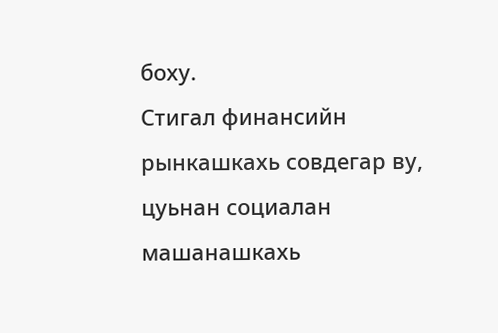боху.
Стигал финансийн рынкашкахь совдегар ву, цуьнан социалан машанашкахь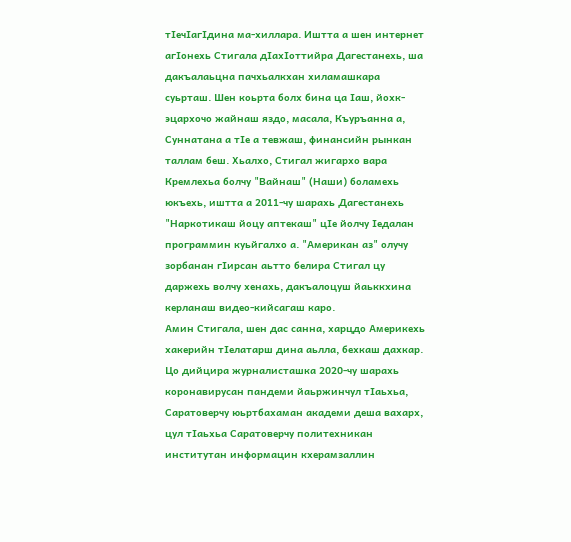тӀечӀагӀдина ма-хиллара. Иштта а шен интернет агIонехь Стигала дIахIоттийра Дагестанехь, ша дакъалаьцна пачхьалкхан хиламашкара суьрташ. Шен коьрта болх бина ца Ӏаш, йохк-эцархочо жайнаш яздо, масала, Къуръанна а, Суннатана а тӀе а тевжаш, финансийн рынкан таллам беш. Хьалхо, Стигал жигархо вара Кремлехьа болчу "Вайнаш" (Наши) боламехь юкъехь, иштта а 2011-чу шарахь Дагестанехь "Наркотикаш йоцу аптекаш" цӀе йолчу Ӏедалан программин куьйгалхо а. "Американ аз" олучу зорбанан гӀирсан аьтто белира Стигал цу даржехь волчу хенахь, дакъалоцуш йаьккхина керланаш видео-кийсагаш каро.
Амин Стигала, шен дас санна, харцдо Америкехь хакерийн тӀелатарш дина аьлла, бехкаш дахкар. Цо дийцира журналисташка 2020-чу шарахь коронавирусан пандеми йаьржинчул тӀаьхьа, Саратоверчу юьртбахаман академи деша вахарх, цул тӀаьхьа Саратоверчу политехникан институтан информацин кхерамзаллин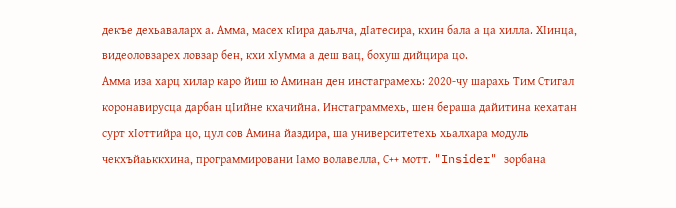декъе дехьаваларх а. Амма, масех кӀира даьлча, дӀатесира, кхин бала а ца хилла. ХIинца, видеоловзарех ловзар бен, кхи хIумма а деш вац, бохуш дийцира цо.
Амма иза харц хилар каро йиш ю Аминан ден инстаграмехь: 2020-чу шарахь Тим Стигал коронавирусца дарбан цӀийне кхачийна. Инстаграммехь, шен бераша дайитина кехатан сурт хIоттийра цо, цул сов Амина йаздира, ша университетехь хьалхара модуль чекхъйаьккхина, программировани Iамо волавелла, С++ мотт. "Insider" зорбана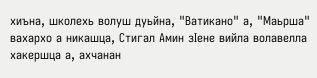хиъна, школехь волуш дуьйна, "Ватикано" а, "Маьрша" вахархо а никашца, Стигал Амин зIене вийла волавелла хакершца а, ахчанан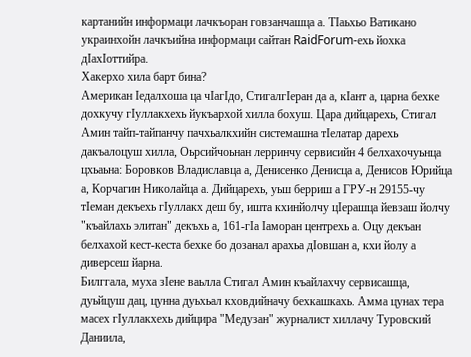картанийн информаци лачкъоран говзанчашца а. ТӀаьхьо Ватикано украинхойн лачкъийна информаци сайтан RaidForum-ехь йохка дӀахӀоттийра.
Хакерхо хила барт бина?
Американ Ӏедалхоша ца чӀагӀдо, СтигалгIеран да а, кӀант а, царна бехке дохкучу гӀуллакхехь йукъархой хилла бохуш. Цара дийцарехь, Стигал Амин тайп-тайпанчу пачхьалкхийн системашна тӀелатар дарехь дакъалоцуш хилла, Оьрсийчоьнан лерринчу сервисийн 4 белхахочуьнца цхьаьна: Боровков Владиславца а, Денисенко Денисца а, Денисов Юрийца а, Корчагин Николайца а. Дийцарехь, уьш берриш а ГРУ-н 29155-чу тӀеман декъехь гIуллакх деш бу, ишта кхинйолчу цIерашца йевзаш йолчу "къайлахь элитан" декъхь а, 161-гIа Ӏаморан центрехь а. Оцу декъан белхахой кест-кеста бехке бо дозанал арахьа дӀовшан а, кхи йолу а диверсеш йарна.
Билггала, муха зӀене ваьлла Стигал Амин къайлахчу сервисашца, дуьйцуш дац, цунна дуьхьал кховдийначу бехкашкахь. Амма цунах тера масех гӀуллакхехь дийцира "Медузан" журналист хиллачу Туровский Даниила,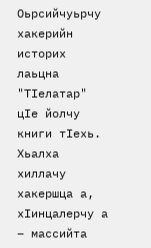Оьрсийчуьрчу хакерийн историх лаьцна "ТӀелатар" цӀе йолчу книги тӀехь. Хьалха хиллачу хакершца а, хӀинцалерчу а – массийта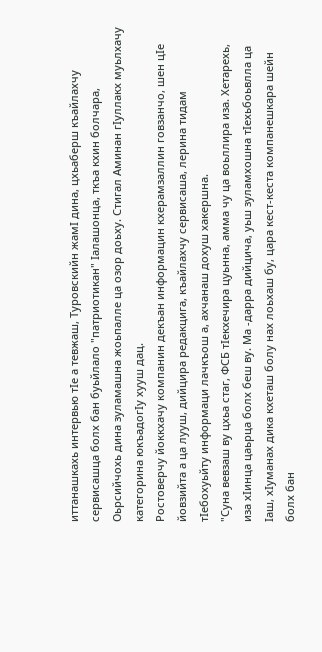иттанашкахь интервью тӀе а тевжаш, Туровскийн жамӀ дина, цхьаберш къайлахчу сервисашца болх бан буьйлало "патриотикан" Iалашонца, ткъа кхин болчара, Оьрсийчохь дина зуламашна жоьпалле ца озор доьху. Стигал Аминан гIуллакх муьлхачу категорина юкъадогӀу хууш дац.
Ростоверчу йоккхачу компанин декъан информацин кхерамзаллин говзанчо, шен цӀе йовзийта а ца лууш, дийцира редакцига, къайлахчу сервисаша, лерина тидам тӀебохуьйту информаци лачкъош а, ахчанаш дохуш хакершна.
"Суна вевзаш ву цхьа стаг, ФСБ тIекхечира цуьнна, амма чу ца воьллира иза. Хетарехь, иза хӀинца цаьрца болх беш ву. Ма -дарра дийцича, уьш зуламхошна тIехьбоьвлла ца Iаш, хIуманах дика кхеташ болу нах лоьхаш бу, цара кест-кеста компанешкара шейн болх бан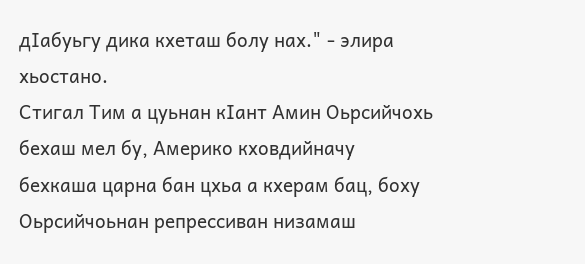дӀабуьгу дика кхеташ болу нах." - элира хьостано.
Стигал Тим а цуьнан кIант Амин Оьрсийчохь бехаш мел бу, Америко кховдийначу бехкаша царна бан цхьа а кхерам бац, боху Оьрсийчоьнан репрессиван низамаш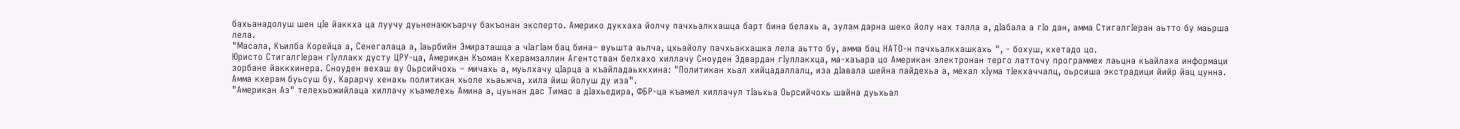бахьанадолуш шен цӀе йаккха ца луучу дуьненаюкъарчу бакъонан эксперто. Америко дукхаха йолчу пачхьалкхашца барт бина белахь а, зулам дарна шеко йолу нах талла а, дӀабала а гӀо дан, амма СтигалгIеран аьтто бу маьрша лела.
"Масала, Къилба Корейца а, Сенегалаца а, Ӏаьрбийн Эмираташца а чIагIам бац бина– вуьшта аьлча, цхьайолу пачхьакхашка лела аьтто бу, амма бац НАТО-н пачхьалкхашкахь ", - бохуш, кхетадо цо.
Юристо СтигалгIеран гIуллакх дусту ЦРУ-ца, Американ Къоман Кхерамзаллин Агентстван белхахо хиллачу Сноуден Эдвардан гӀуллакхца, ма-хаъара цо Американ электронан терго латточу программех лаьцна къайлаха информаци зорбане йаккхинера. Сноуден вехаш ву Оьрсийчохь – мичахь а, муьлхачу цӀарца а къайладаьхкхина: "Политикан хьал хийцадаллалц, иза дIавала шейна пайдехьа а, мехал хIума тIекхаччалц, оьрсиша экстрадици йийр йац цунна. Амма кхерам буьсуш бу. Карарчу хенахь политикан хьоле хьаьжча, хила йиш йолуш ду иза".
"Американ Аз" телехьожийлаца хиллачу къамелехь Амина а, цуьнан дас Тимас а дӀахьедира, ФБР-ца къамел хиллачул тIаьхьа Оьрсийчохь шайна дуьхьал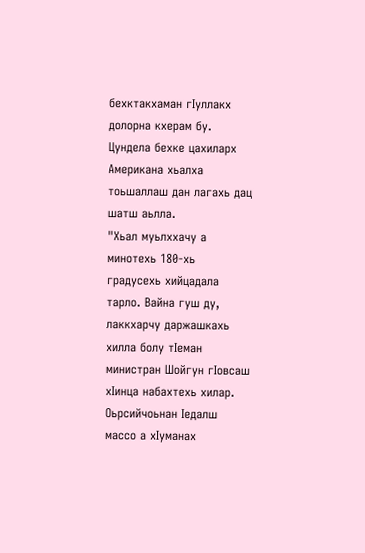бехктакхаман гӀуллакх долорна кхерам бу. Цундела бехке цахиларх Американа хьалха тоьшаллаш дан лагахь дац шатш аьлла.
"Хьал муьлххачу а минотехь 180-хь градусехь хийцадала тарло. Вайна гуш ду, лаккхарчу даржашкахь хилла болу тӀеман министран Шойгун гӀовсаш хӀинца набахтехь хилар. Оьрсийчоьнан Ӏедалш массо а хӀуманах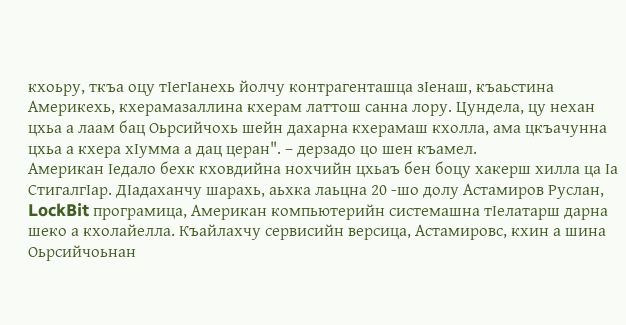кхоьру, ткъа оцу тӀегӀанехь йолчу контрагенташца зӀенаш, къаьстина Америкехь, кхерамазаллина кхерам латтош санна лору. Цундела, цу нехан цхьа а лаам бац Оьрсийчохь шейн дахарна кхерамаш кхолла, ама цкъачунна цхьа а кхера хIумма а дац церан". – дерзадо цо шен къамел.
Американ Iедало бехк кховдийна нохчийн цхьаъ бен боцу хакерш хилла ца Iа СтигалгIар. ДIадаханчу шарахь, аьхка лаьцна 20 -шо долу Астамиров Руслан, LockBit програмица, Американ компьютерийн системашна тӀелатарш дарна шеко а кхолайелла. Къайлахчу сервисийн версица, Астамировс, кхин а шина Оьрсийчоьнан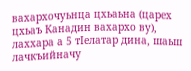вахархочуьнца цхьаьна (царех цхьаъ Канадин вахархо ву), лаххара а 5 тӀелатар дина, шаьш лачкъийначу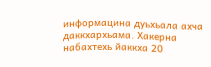информацина дуьхьала ахча даккхархьама. Хакерна набахтехь йаккха 20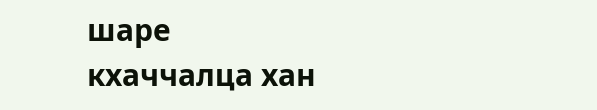шаре кхаччалца хан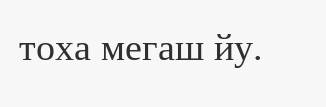тоха мегаш йу.